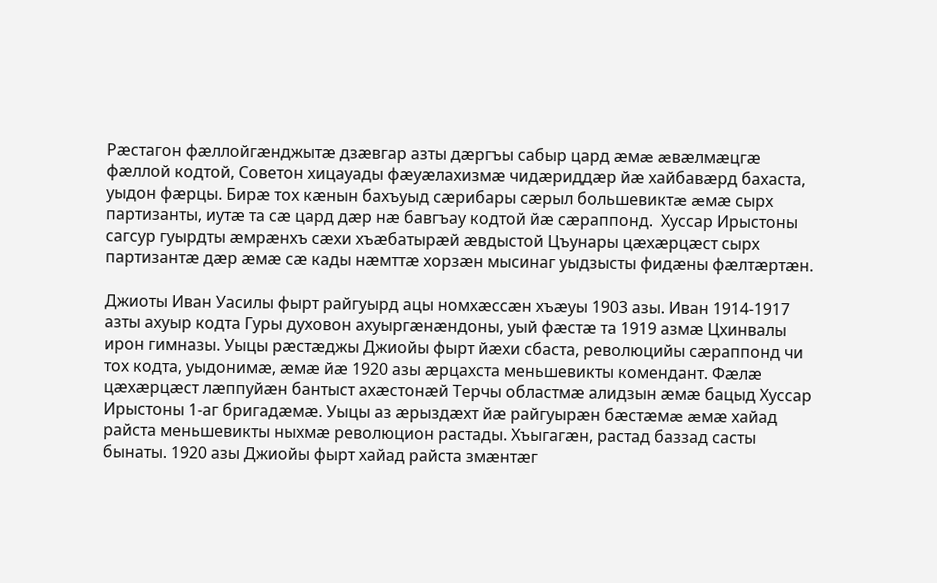Рæстагон фæллойгæнджытæ дзæвгар азты дæргъы сабыр цард æмæ æвæлмæцгæ фæллой кодтой, Советон хицауады фæуæлахизмæ чидæриддæр йæ хайбавæрд бахаста, уыдон фæрцы. Бирæ тох кæнын бахъуыд сæрибары сæрыл большевиктæ æмæ сырх партизанты, иутæ та сæ цард дæр нæ бавгъау кодтой йæ сæраппонд.  Хуссар Ирыстоны сагсур гуырдты æмрæнхъ сæхи хъæбатырæй æвдыстой Цъунары цæхæрцæст сырх партизантæ дæр æмæ сæ кады нæмттæ хорзæн мысинаг уыдзысты фидæны фæлтæртæн.

Джиоты Иван Уасилы фырт райгуырд ацы номхæссæн хъæуы 1903 азы. Иван 1914-1917 азты ахуыр кодта Гуры духовон ахуыргæнæндоны, уый фæстæ та 1919 азмæ Цхинвалы ирон гимназы. Уыцы рæстæджы Джиойы фырт йæхи сбаста, революцийы сæраппонд чи тох кодта, уыдонимæ, æмæ йæ 1920 азы æрцахста меньшевикты комендант. Фæлæ цæхæрцæст лæппуйæн бантыст ахæстонæй Терчы областмæ алидзын æмæ бацыд Хуссар Ирыстоны 1-аг бригадæмæ. Уыцы аз æрыздæхт йæ райгуырæн бæстæмæ æмæ хайад райста меньшевикты ныхмæ революцион растады. Хъыгагæн, растад баззад састы бынаты. 1920 азы Джиойы фырт хайад райста змæнтæг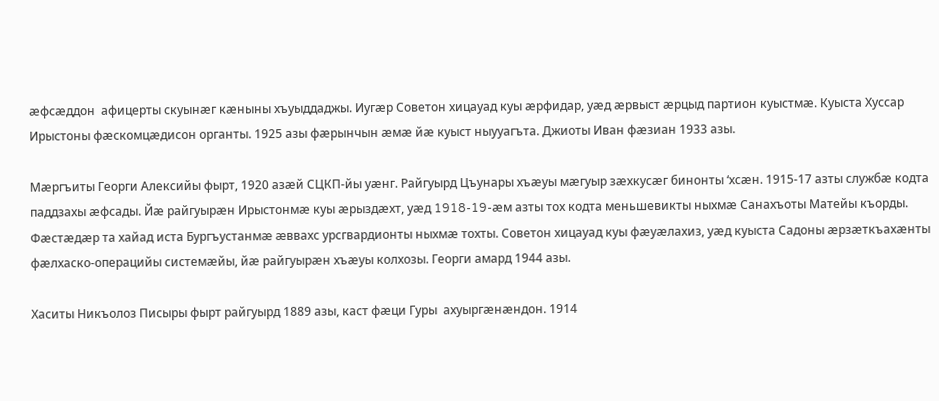æфсæддон  афицерты скуынæг кæныны хъуыддаджы. Иугæр Советон хицауад куы æрфидар, уæд æрвыст æрцыд партион куыстмæ. Куыста Хуссар Ирыстоны фæскомцæдисон органты. 1925 азы фæрынчын æмæ йæ куыст ныууагъта. Джиоты Иван фæзиан 1933 азы.

Мæргъиты Георги Алексийы фырт, 1920 азæй СЦКП-йы уæнг. Райгуырд Цъунары хъæуы мæгуыр зæхкусæг бинонты ‘хсæн. 1915-17 азты службæ кодта паддзахы æфсады. Йæ райгуырæн Ирыстонмæ куы æрыздæхт, уæд 1918-19-æм азты тох кодта меньшевикты ныхмæ Санахъоты Матейы къорды. Фæстæдæр та хайад иста Бургъустанмæ æввахс урсгвардионты ныхмæ тохты. Советон хицауад куы фæуæлахиз, уæд куыста Садоны æрзæткъахæнты фæлхаско-операцийы системæйы, йæ райгуырæн хъæуы колхозы. Георги амард 1944 азы.

Хаситы Никъолоз Писыры фырт райгуырд 1889 азы, каст фæци Гуры  ахуыргæнæндон. 1914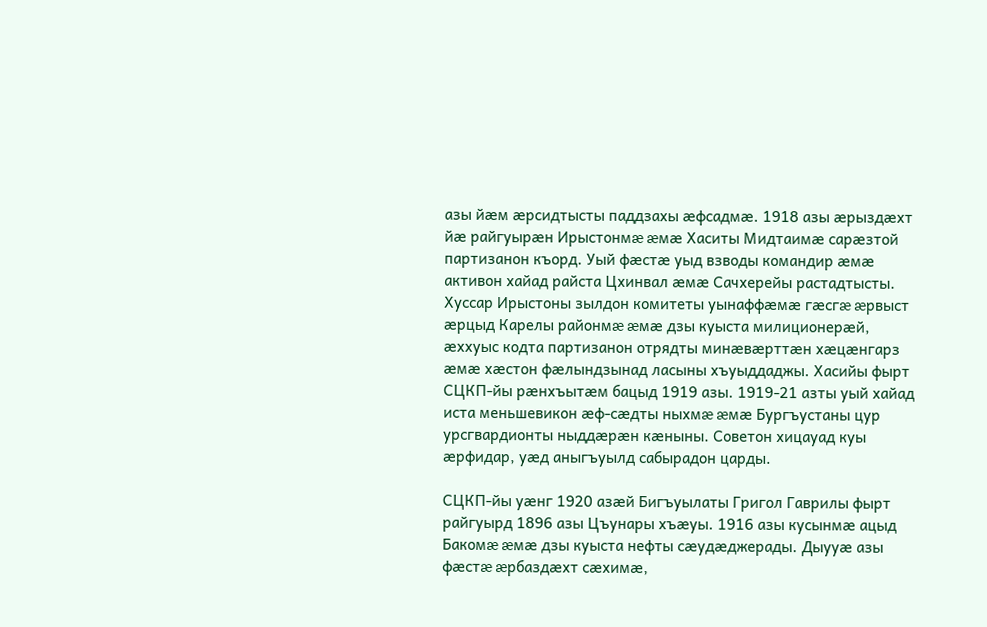азы йæм æрсидтысты паддзахы æфсадмæ. 1918 азы æрыздæхт йæ райгуырæн Ирыстонмæ æмæ Хаситы Мидтаимæ сарæзтой партизанон къорд. Уый фæстæ уыд взводы командир æмæ активон хайад райста Цхинвал æмæ Сачхерейы растадтысты. Хуссар Ирыстоны зылдон комитеты уынаффæмæ гæсгæ æрвыст æрцыд Карелы районмæ æмæ дзы куыста милиционерæй, æххуыс кодта партизанон отрядты минæвæрттæн хæцæнгарз æмæ хæстон фæлындзынад ласыны хъуыддаджы. Хасийы фырт СЦКП-йы рæнхъытæм бацыд 1919 азы. 1919-21 азты уый хайад иста меньшевикон æф-сæдты ныхмæ æмæ Бургъустаны цур урсгвардионты ныддæрæн кæныны. Советон хицауад куы æрфидар, уæд аныгъуылд сабырадон царды.

СЦКП-йы уæнг 1920 азæй Бигъуылаты Григол Гаврилы фырт райгуырд 1896 азы Цъунары хъæуы. 1916 азы кусынмæ ацыд Бакомæ æмæ дзы куыста нефты сæудæджерады. Дыууæ азы фæстæ æрбаздæхт сæхимæ,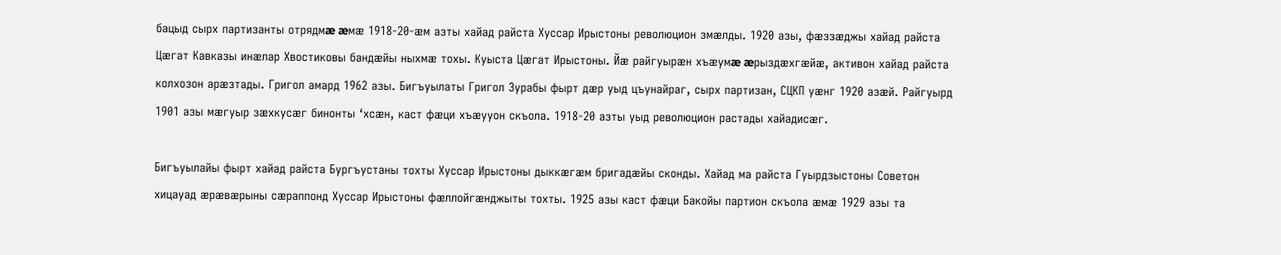бацыд сырх партизанты отрядмæ æмæ 1918-20-æм азты хайад райста Хуссар Ирыстоны революцион змæлды. 1920 азы, фæззæджы хайад райста Цæгат Кавказы инæлар Хвостиковы бандæйы ныхмæ тохы. Куыста Цæгат Ирыстоны. Йæ райгуырæн хъæумæ æрыздæхгæйæ, активон хайад райста колхозон арæзтады. Григол амард 1962 азы. Бигъуылаты Григол Зурабы фырт дæр уыд цъунайраг, сырх партизан, СЦКП уæнг 1920 азæй. Райгуырд 1901 азы мæгуыр зæхкусæг бинонты ‘хсæн, каст фæци хъæууон скъола. 1918-20 азты уыд революцион растады хайадисæг.

Бигъуылайы фырт хайад райста Бургъустаны тохты Хуссар Ирыстоны дыккæгæм бригадæйы сконды. Хайад ма райста Гуырдзыстоны Советон хицауад æрæвæрыны сæраппонд Хуссар Ирыстоны фæллойгæнджыты тохты. 1925 азы каст фæци Бакойы партион скъола æмæ 1929 азы та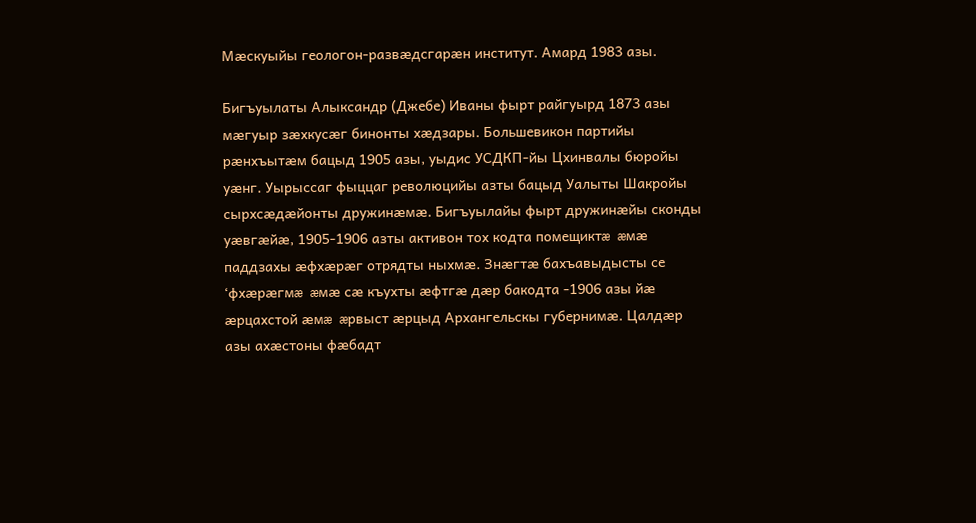Мæскуыйы геологон-развæдсгарæн институт. Амард 1983 азы.

Бигъуылаты Алыксандр (Джебе) Иваны фырт райгуырд 1873 азы мæгуыр зæхкусæг бинонты хæдзары. Большевикон партийы рæнхъытæм бацыд 1905 азы, уыдис УСДКП-йы Цхинвалы бюройы уæнг. Уырыссаг фыццаг революцийы азты бацыд Уалыты Шакройы сырхсæдæйонты дружинæмæ. Бигъуылайы фырт дружинæйы сконды уæвгæйæ, 1905-1906 азты активон тох кодта помещиктæ æмæ паддзахы æфхæрæг отрядты ныхмæ. Знæгтæ бахъавыдысты се ‘фхæрæгмæ æмæ сæ къухты æфтгæ дæр бакодта -1906 азы йæ æрцахстой æмæ æрвыст æрцыд Архангельскы губернимæ. Цалдæр азы ахæстоны фæбадт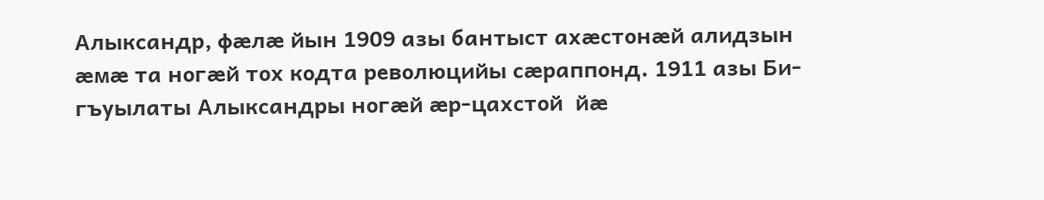Алыксандр, фæлæ йын 1909 азы бантыст ахæстонæй алидзын æмæ та ногæй тох кодта революцийы сæраппонд. 1911 азы Би-гъуылаты Алыксандры ногæй æр-цахстой  йæ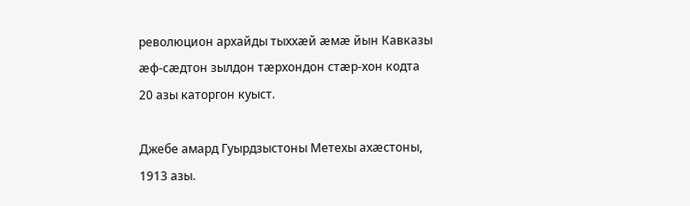революцион архайды тыххæй æмæ йын Кавказы æф-сæдтон зылдон тæрхондон стæр-хон кодта 20 азы каторгон куыст.

Джебе амард Гуырдзыстоны Метехы ахæстоны, 1913 азы.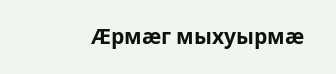Æрмæг мыхуырмæ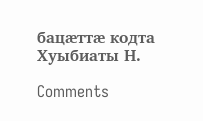бацæттæ кодта Хуыбиаты Н.

Comments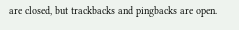are closed, but trackbacks and pingbacks are open.